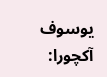یوسوف آکچورا: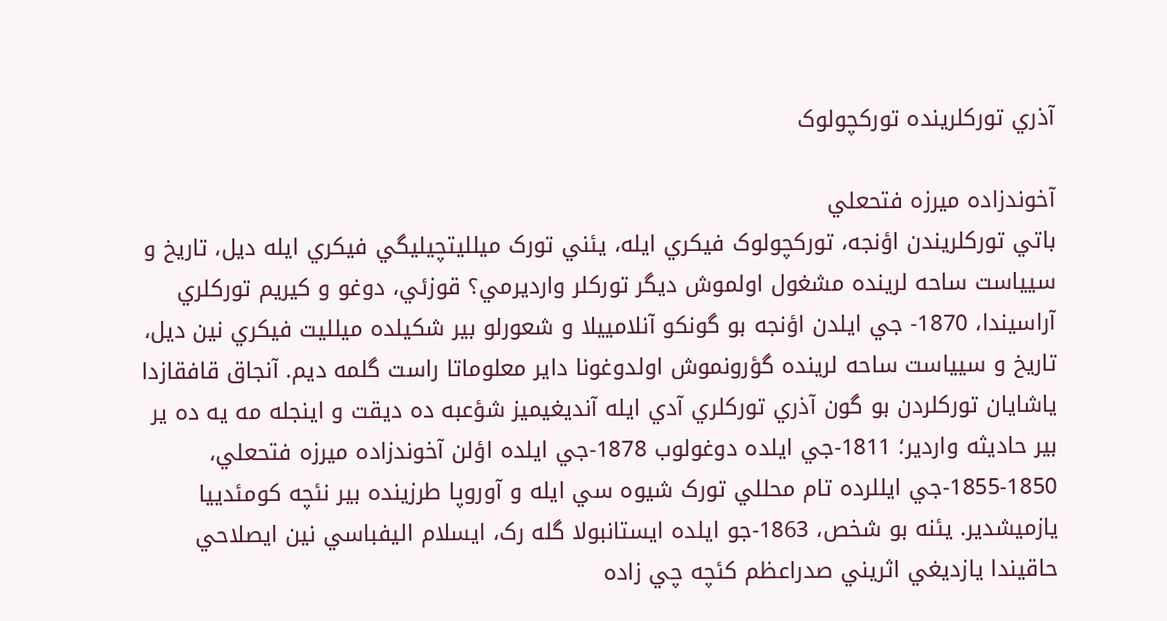آذري تورکلرينده تورکچولوک

آخوندزاده ميرزه فتحعلي
باتي تورکلريندن اؤنجه، تورکچولوک فيکري ايله، يئني تورک ميلليتچيليگي فيکري ايله ديل، تاريخ و سيياست ساحه لرينده مشغول اولموش ديگر تورکلر وارديرمي؟ قوزئي، دوغو و کیريم تورکلري آراسيندا، 1870- جي ايلدن اؤنجه بو گونکو آنلامييلا و شعورلو بير شکيلده ميلليت فيکري نين ديل، تاريخ و سيياست ساحه لرينده گؤرونموش اولدوغونا داير معلوماتا راست گلمه ديم. آنجاق قافقازدا ياشايان تورکلردن بو گون آذري تورکلري آدي ايله آنديغيميز شؤعبه ده ديقت و اينجله مه يه ده ير بير حاديثه واردير؛ 1811-جي ايلده دوغولوب 1878-جي ايلده اؤلن آخوندزاده ميرزه فتحعلي، 1850-1855-جي ايللرده تام محللي تورک شيوه سي ايله و آوروپا طرزينده بير نئچه کومئدييا يازميشدير. يئنه بو شخص، 1863-جو ايلده ايستانبولا گله رک، ايسلام اليفباسي نين ايصلاحي حاقيندا يازديغي اثريني صدراعظم کئچه چي زاده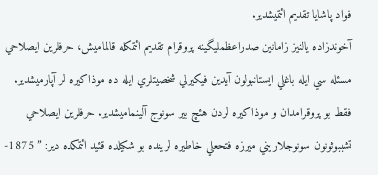فواد پاشايا تقديم ائتميشدير.
آخوندزاده يالنيز زامانين صدراعظمليگينه پروقرام تقديم ائتمکله قالماميش، حرفلرين ايصلاحي مسئله سي ايله باغلي ايستانبولون آيدين فيکيرلي شخصيتلري ايله ده موذاکيره لر آپارميشدير.
فقط بو پروقرامدان و موذاکيره لردن هئچ بير سونوج آلينماميشدير. حرفلرين ايصلاحي تشببوثونون سونوجلاريني ميرزه فتحعلي خاطيره لرينده بو شکيلده قئيد ائتمکده دير: ” 1875-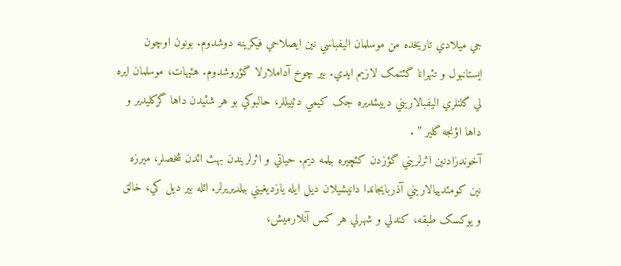جي ميلادي تاريخده من موسلمان اليفباسي نين ايصلاحي فيکرينه دوشدوم. بونون اوچون ايستانبول و تئهرانا گئتمک لازيم ايدي. بير چوخ آداملارلا گؤروشدوم. هئيهات، موسلمان ايره لي گلنلري اليفبالاريني دييشديره جک کيمي دئييللر، حالبوکي بو هر شئيدن داها گرکليدير و داها اؤنجه گلير ” .
آخوندزادنين اثرلريني گؤزدن کئچيره بيلمه ديم. حياتي و اثرلريندن بهث ائدن شخصلر، ميرزه نين کومئدييالاريني آذربايجاندا دانيشيلان ديل ايله يازديغيني بيلديريرلر. ائله بير ديل کي، خالق و يوکسک طبقه، کندلي و شهرلي هر کس آنلارميش،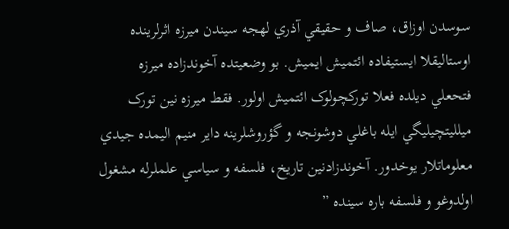سوسدن اوزاق، صاف و حقيقي آذري لهجه سيندن ميرزه اثرلرينده اوستاليقلا ايستيفاده ائتميش ايميش. بو وضعيتده آخوندزاده ميرزه فتحعلي ديلده فعلا تورکچولوک ائتميش اولور. فقط ميرزه نين تورک ميلليتچيليگي ايله باغلي دوشونجه و گؤروشلرينه داير منيم اليمده جيدي معلوماتلار يوخدور. آخوندزادنين تاريخ، فلسفه و سياسي علملرله مشغول اولدوغو و فلسفه باره سينده ”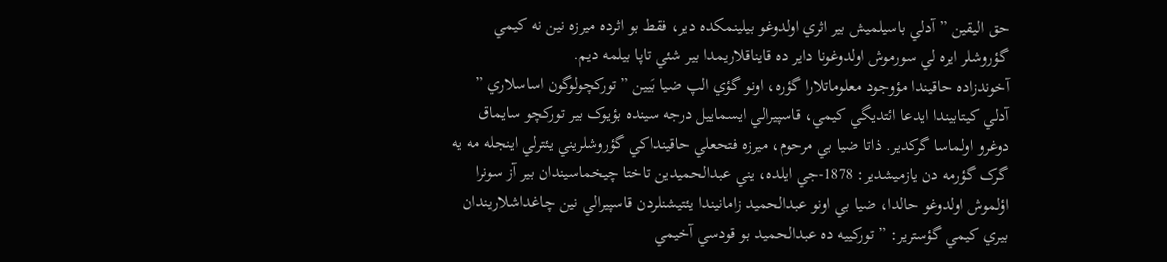حق اليقين ” آدلي باسيلميش بير اثري اولدوغو بيلينمکده دير، فقط بو اثرده ميرزه نين نه کيمي گؤروشلر ايره لي سورموش اولدوغونا داير ده قايناقلاريمدا بير شئي تاپا بيلمه ديم.
آخوندزاده حاقيندا مؤوجود معلوماتلارا گؤره، اونو گؤي الپ ضيا بَيين ” تورکچولوگون اساسلاري ” آدلي کيتابيندا ايدعا ائتديگي کيمي، قاسپيرالي ايسماييل درجه سينده بؤيوک بير تورکچو سايماق دوغرو اولماسا گرکدير. ذاتا ضيا بي مرحوم، ميرزه فتحعلي حاقينداکي گؤروشلريني يئترلي اينجله مه يه گرک گؤرمه دن يازميشدير: 1878-جي ايلده، يني عبدالحمیدین تاختا چيخماسيندان بير آز سونرا اؤلموش اولدوغو حالدا، ضيا بي اونو عبدالحمید زامانيندا يئتيشنلردن قاسپيرالي نين چاغداشلاريندان بيري کيمي گؤسترير: ” تورکييه ده عبدالحمید بو قودسي آخيمي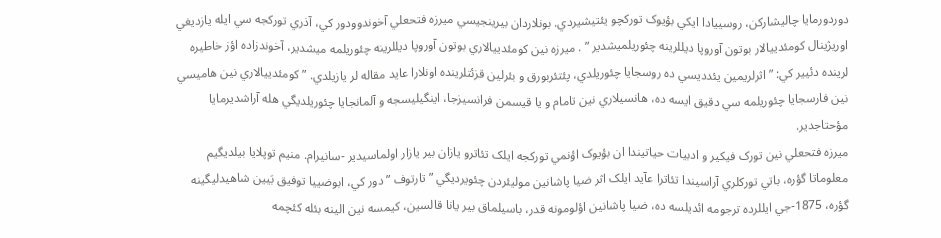دوردورمايا چاليشارکن، روسييادا ايکي بؤيوک تورکچو يئتيشيردي. بونلاردان بيرينجيسي ميرزه فتحعلي آخوندوودور کي، آذري تورکجه سي ايله يازديغي اوريژينال کومئدييالار بوتون آوروپا ديللرينه چئوريلميشدير ” . ميرزه نين کومئدييالاري بوتون آوروپا ديللرينه چئوريلمه ميشدير، آخوندزاده اؤز خاطيره لرينده دئيير کي: ” اثرلريمين يئدديسي ده روسجايا چئوريلدي، پئتئربورق و بئرلين قزئتلرينده اونلارا عايد مقاله لر يازيلدي. ” کومئدييالاري نين هاميسي نين فارسجايا چئوريلمه سي دقيق ايسه ده، هانسيلاري نين تامام و يا قيسمن فرانسيزجا، اينگيليسجه و آلمانجايا چئوريلديگي هله آراشديرمايا مؤحتاجدير.
ميرزه فتحعلي نين تورک فيکير و ادبيات حياتيندا ان بؤيوک اؤنمي تورکجه ايلک تئاترو يازان بير يازار اولماسيدير -سانيرام. منيم توپلايا بيلديگيم معلوماتا گؤره، باتي تورکلري آراسيندا تئاترا عآيد ايلک اثر ضيا پاشانين موليئردن چئويرديگي ” تارتوف ” دور کي، ابوضییا توفيق بَيين شاهيدليگينه گؤره، 1875-جي ايللرده ترجومه ائديلسه ده، ضيا پاشانين اؤلومونه قدر، باسيلماق بير يانا قالسين، کيمسه نين الينه بئله کئچمه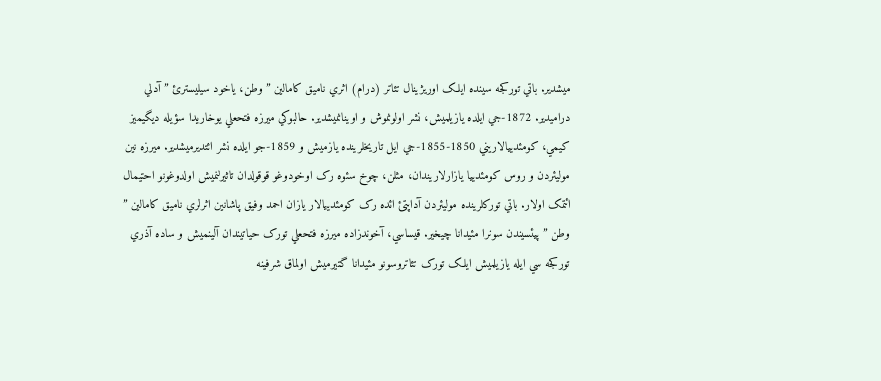ميشدير. باتي تورکجه سينده ايلک اوريژينال تئاتر (درام) اثري ناميق کامالين ” وطن، ياخود سيليسترئ ” آدلي دراميدير. 1872-جي ايلده يازيلميش، نشر اولونموش و اوينانميشدير. حالبوکي ميرزه فتحعلي يوخاريدا سؤيله ديگيميز کيمي، کومئدييالاريني 1850-1855-جي ايل تاريخلرينده يازميش و 1859-جو ايلده نشر ائتديرميشدير. ميرزه نين موليئردن و روس کومئدييا يازارلاريندان، مثلن، چوخ سئوه رک اوخودوغو قوقولدان تاثيرلنميش اولدوغونو احتيمال ائتمک اولار. باتي تورکلرينده موليئردن آداپتئ ائده رک کومئدييالار يازان احمد وفيق پاشانين اثرلري ناميق کامالين ” وطن ” پيئسيندن سونرا مئيدانا چيخير. قيساسي، آخوندزاده ميرزه فتحعلي تورک حياتيندان آلينميش و ساده آذري تورکجه سي ايله يازيلميش ايلک تورک تئاتروسونو مئيدانا گتيرميش اولماق شرفينه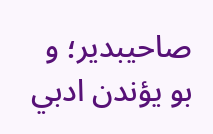صاحيبدير؛ و بو يؤندن ادبي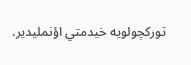تورکچولويه خيدمتي اؤنمليدير.